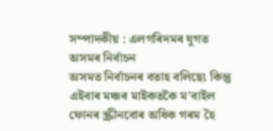সম্পাদকীয় : এলগৰিদমৰ যুগত অসমৰ নির্বাচন
অসমত নির্বাচনৰ বতাহ বলিছে৷ কিন্তু এইবাৰ মঞ্চৰ মাইকতকৈ ম’বাইল ফোনৰ স্ক্রীনবোৰ অধিক গৰম হৈ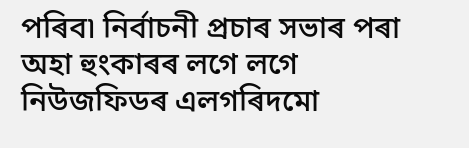পৰিব৷ নির্বাচনী প্রচাৰ সভাৰ পৰা অহা হুংকাৰৰ লগে লগে নিউজফিডৰ এলগৰিদমো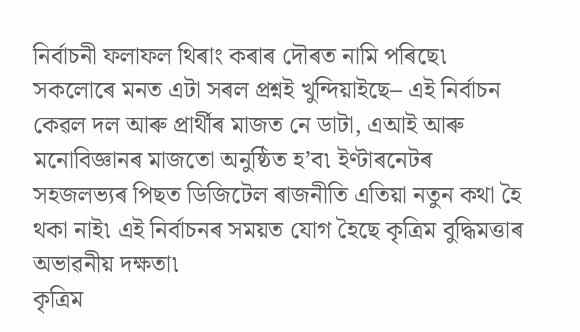নির্বাচনী ফলাফল থিৰাং কৰাৰ দৌৰত নামি পৰিছে৷
সকলোৰে মনত এটা সৰল প্রশ্নই খুন্দিয়াইছে– এই নির্বাচন কেৱল দল আৰু প্রার্থীৰ মাজত নে ডাটা, এআই আৰু মনোবিজ্ঞানৰ মাজতো অনুষ্ঠিত হ’ব৷ ইণ্টাৰনেটৰ সহজলভ্যৰ পিছত ডিজিটেল ৰাজনীতি এতিয়া নতুন কথা হৈ থকা নাই৷ এই নির্বাচনৰ সময়ত যোগ হৈছে কৃত্রিম বুদ্ধিমত্তাৰ অভাৱনীয় দক্ষতা৷
কৃত্রিম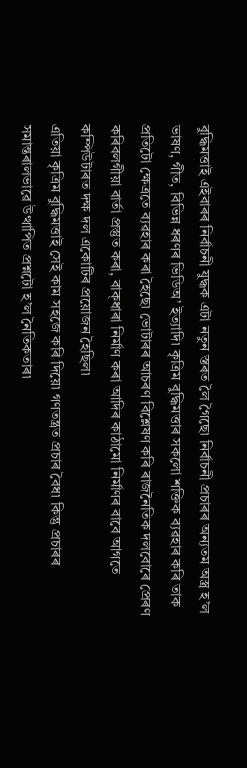বুদ্ধিমত্তাই এইবাৰৰ নির্বাচনী যুদ্ধক এটা নতুন স্তৰত লৈ গৈছে৷ নির্বাচনী প্রচাৰৰ অন্যতম অস্ত্র হ’ল ভাষণ, গীত, বিভিন্ন ধৰণৰ ভিডিঅ’ ইত্যাদি৷ কৃত্রিম বুদ্ধিমত্তাৰ সকলো শক্তিক ব্যৱহাৰ কৰি তাক প্রতিটো ক্ষেত্রতে ব্যৱহাৰ কৰা হৈছে৷ ভোটাৰৰ আচৰণ বিশ্লেষণ কৰি ৰাজনৈতিক দলবোৰে প্রেৰণ কৰিবলগীয়া বার্তা প্রস্তুত কৰা, বাক্ধাৰা নির্মাণ কৰা আদিৰ কাঠামো নির্মাণৰ বাবে আগতে কম্পিউটাৰত দক্ষ দল একোটিৰ প্রয়োজন হৈছিল৷
এতিয়া কৃত্রিম বুদ্ধিমত্তাই সেই কাম সহজে কৰি দিয়ে৷ গণতন্ত্রত প্রচাৰ বৈধ৷ কিন্তু প্রচাৰৰ সমান্তৰালভাৱে উত্থাপিত প্রশ্নটো হ’ল নৈতিকতাৰ৷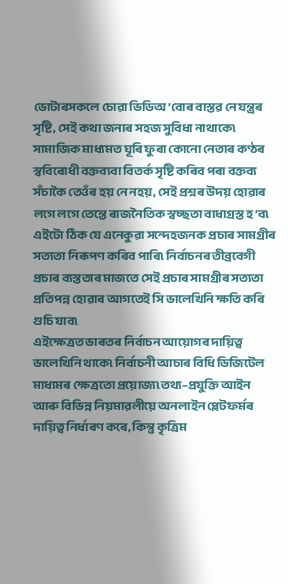ভোটাৰসকলে চোৱা ভিডিঅ’বোৰ বাস্তৱ নে যন্ত্রৰ সৃষ্টি, সেই কথা জনাৰ সহজ সুবিধা নাথাকে৷
সামাজিক মাধ্যমত ঘূৰি ফুৰা কোনো নেতাৰ কণ্ঠৰ স্ববিৰোধী বক্তব্যবা বিতর্ক সৃষ্টি কৰিব পৰা বক্তব্য সঁচাকৈ তেওঁৰ হয় নে নহয়, সেই প্রশ্নৰ উদয় হোৱাৰ লগে লগে তেন্তে ৰাজনৈতিক স্বচ্ছতা বাধাগ্রস্ত হ’ব৷ এইটো ঠিক যে এনেকুৱা সন্দেহজনক প্রচাৰ সামগ্রীৰ সত্যতা নিৰূপণ কৰিব পাৰি৷ নির্বাচনৰ তীব্রবেগী প্রচাৰ ব্যস্ততাৰ মাজতে সেই প্রচাৰ সামগ্রীৰ সত্যতা প্রতিপন্ন হোৱাৰ আগতেই সি ভালেখিনি ক্ষতি কৰি গুচি যাব৷
এইক্ষেত্রত ভাৰতৰ নির্বাচন আয়োগৰ দায়িত্ব ভালেখিনি থাকে৷ নির্বাচনী আচাৰ বিধি ডিজিটেল মাধ্যমৰ ক্ষেত্রতো প্রয়োজ্য৷ তথ্য–প্রযুক্তি আইন আৰু বিভিন্ন নিয়মাৱলীয়ে অনলাইন প্লেটফর্মৰ দায়িত্ব নির্ধাৰণ কৰে, কিন্তু কৃত্রিম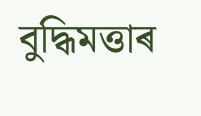বুদ্ধিমত্তাৰ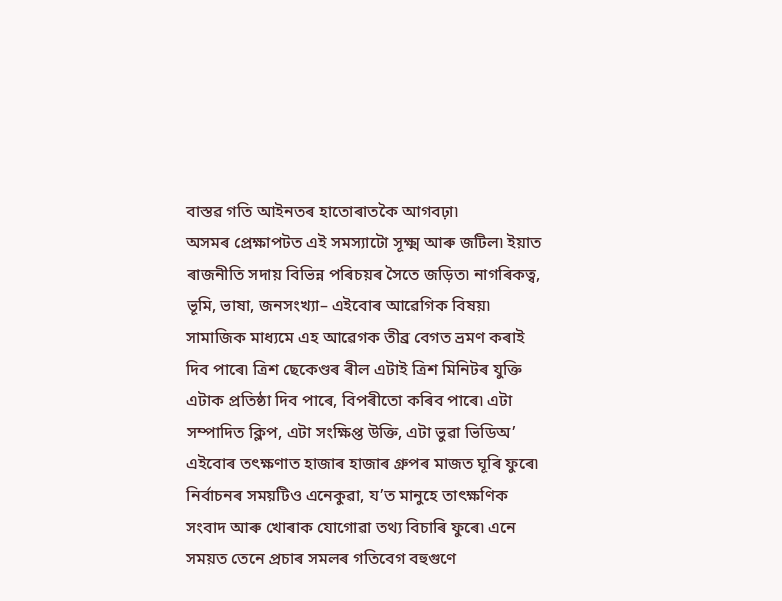বাস্তৱ গতি আইনতৰ হাতোৰাতকৈ আগবঢ়া৷
অসমৰ প্রেক্ষাপটত এই সমস্যাটো সূক্ষ্ম আৰু জটিল৷ ইয়াত ৰাজনীতি সদায় বিভিন্ন পৰিচয়ৰ সৈতে জড়িত৷ নাগৰিকত্ব, ভূমি, ভাষা, জনসংখ্যা– এইবোৰ আৱেগিক বিষয়৷ সামাজিক মাধ্যমে এহ আৱেগক তীব্র বেগত ভ্রমণ কৰাই দিব পাৰে৷ ত্রিশ ছেকেণ্ডৰ ৰীল এটাই ত্রিশ মিনিটৰ যুক্তি এটাক প্রতিষ্ঠা দিব পাৰে, বিপৰীতো কৰিব পাৰে৷ এটা সম্পাদিত ক্লিপ, এটা সংক্ষিপ্ত উক্তি, এটা ভুৱা ভিডিঅ’ এইবোৰ তৎক্ষণাত হাজাৰ হাজাৰ গ্রুপৰ মাজত ঘূৰি ফুৰে৷
নির্বাচনৰ সময়টিও এনেকুৱা, য’ত মানুহে তাৎক্ষণিক সংবাদ আৰু খোৰাক যোগোৱা তথ্য বিচাৰি ফুৰে৷ এনে সময়ত তেনে প্রচাৰ সমলৰ গতিবেগ বহুগুণে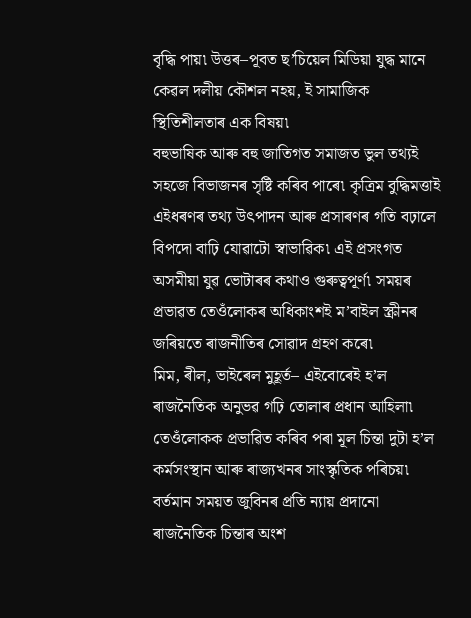বৃদ্ধি পায়৷ উত্তৰ–পূবত ছ’চিয়েল মিডিয়া যুদ্ধ মানে কেৱল দলীয় কৌশল নহয়, ই সামাজিক স্থিতিশীলতাৰ এক বিষয়৷
বহুভাষিক আৰু বহু জাতিগত সমাজত ভুল তথ্যই সহজে বিভাজনৰ সৃষ্টি কৰিব পাৰে৷ কৃত্রিম বুদ্ধিমত্তাই এইধৰণৰ তথ্য উৎপাদন আৰু প্রসাৰণৰ গতি বঢ়ালে বিপদো বাঢ়ি যোৱাটো স্বাভাৱিক৷ এই প্রসংগত অসমীয়া যুৱ ভোটাৰৰ কথাও গুৰুত্বপূর্ণ৷ সময়ৰ প্রভাৱত তেওঁলোকৰ অধিকাংশই ম’বাইল স্ক্রীনৰ জৰিয়তে ৰাজনীতিৰ সোৱাদ গ্রহণ কৰে৷
মিম, ৰীল, ভাইৰেল মুহূর্ত– এইবোৰেই হ’ল ৰাজনৈতিক অনুভৱ গঢ়ি তোলাৰ প্রধান আহিলা৷ তেওঁলোকক প্রভাৱিত কৰিব পৰা মূল চিন্তা দুটা হ’ল কর্মসংস্থান আৰু ৰাজ্যখনৰ সাংস্কৃতিক পৰিচয়৷ বর্তমান সময়ত জুবিনৰ প্রতি ন্যায় প্রদানো ৰাজনৈতিক চিন্তাৰ অংশ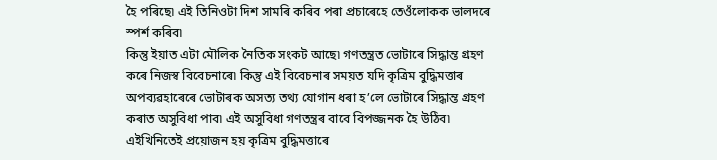হৈ পৰিছে৷ এই তিনিওটা দিশ সামৰি কৰিব পৰা প্রচাৰেহে তেওঁলোকক ভালদৰে স্পর্শ কৰিব৷
কিন্তু ইয়াত এটা মৌলিক নৈতিক সংকট আছে৷ গণতন্ত্রত ভোটাৰে সিদ্ধান্ত গ্রহণ কৰে নিজস্ব বিবেচনাৰে৷ কিন্তু এই বিবেচনাৰ সময়ত যদি কৃত্রিম বুদ্ধিমত্তাৰ অপব্যৱহাৰেৰে ভোটাৰক অসত্য তথ্য যোগান ধৰা হ’লে ভোটাৰে সিদ্ধান্ত গ্রহণ কৰাত অসুবিধা পাব৷ এই অসুবিধা গণতন্ত্রৰ বাবে বিপজ্জনক হৈ উঠিব৷
এইখিনিতেই প্রয়োজন হয় কৃত্রিম বুদ্ধিমত্তাৰে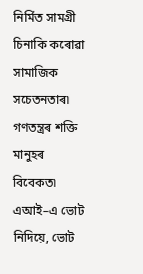নির্মিত সামগ্রী চিনাকি কৰোৱা সামাজিক সচেতনতাৰ৷ গণতন্ত্রৰ শক্তি মানুহৰ বিবেকত৷ এআই–এ ভোট নিদিয়ে, ভোট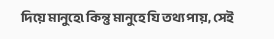দিয়ে মানুহে৷ কিন্তু মানুহে যি তথ্য পায়, সেই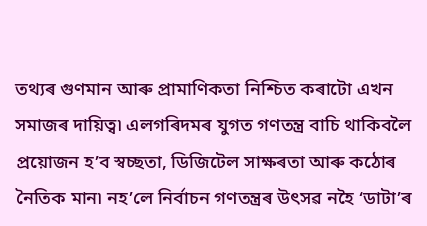তথ্যৰ গুণমান আৰু প্রামাণিকতা নিশ্চিত কৰাটো এখন সমাজৰ দায়িত্ব৷ এলগৰিদমৰ যুগত গণতন্ত্র বাচি থাকিবলৈ প্রয়োজন হ’ব স্বচ্ছতা, ডিজিটেল সাক্ষৰতা আৰু কঠোৰ নৈতিক মান৷ নহ’লে নির্বাচন গণতন্ত্রৰ উৎসৱ নহৈ ‘ডাটা’ৰ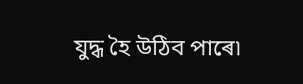যুদ্ধ হৈ উঠিব পাৰে৷